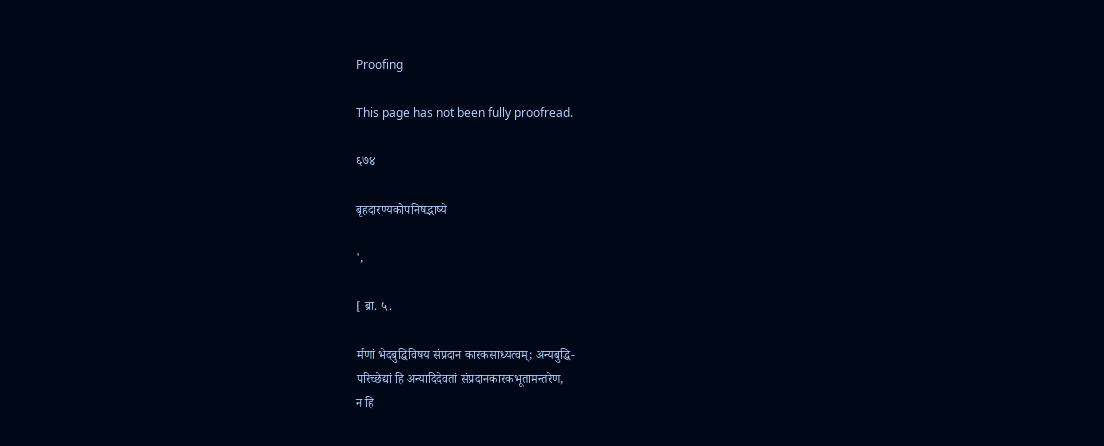Proofing

This page has not been fully proofread.

६७४

बृहदारण्यकोपनिषद्भाष्ये

',

[ ब्रा. ५.

र्मणां भेदबुद्धिविषय संप्रदान कारकसाध्यत्वम्; अन्यबुद्धि-
परिच्छेद्यां हि अन्यादिदेवतां संप्रदानकारकभूतामन्तरेण,
न हि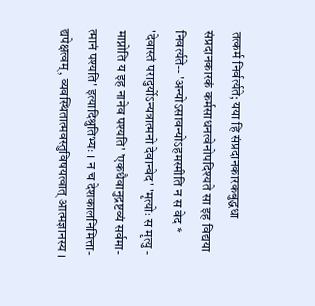तत्कर्म निर्वर्त्यते; यया हि संप्रदानकारकबुद्धधा
संप्रदानकारकं कर्मसाधनत्वेनोपदिश्यते सा इह विद्यया
निवर्त्यते-- 'अन्योऽसावन्योऽहमस्मीति न स वेद *
'देवास्तं परादुर्योऽन्यत्रात्मनो देवान्वेद' 'मृत्योः स मृत्यु -
माप्नोति य इह नानेव पश्यति' 'एकधैवानुद्रष्टव्यं सर्वमा-
त्मानं पश्यति' इत्यादिश्रुतिभ्यः । न च देशकालनिमित्ता-
द्यपेक्षत्वम्, व्यवस्थितात्मवस्तुविषयत्वात् आत्मज्ञानस्य ।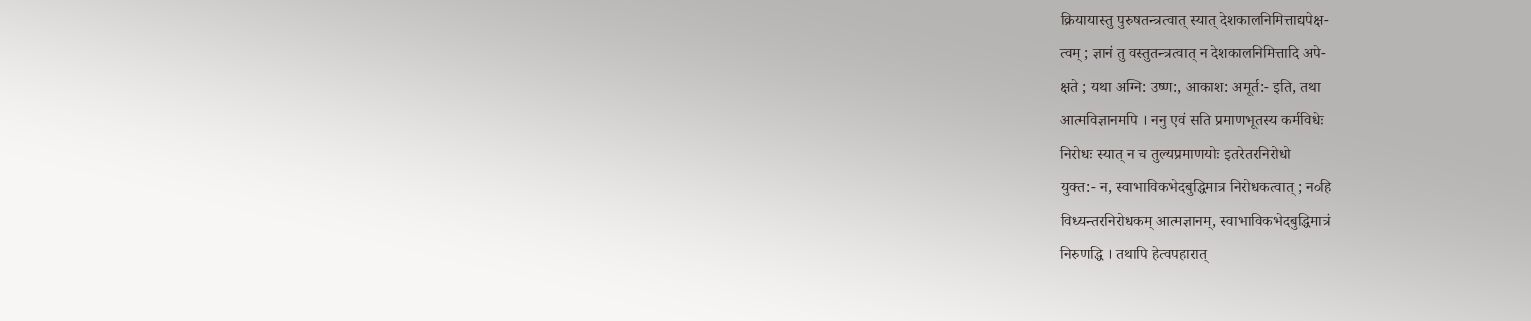क्रियायास्तु पुरुषतन्त्रत्वात् स्यात् देशकालनिमित्ताद्यपेक्ष-
त्वम् ; ज्ञानं तु वस्तुतन्त्रत्वात् न देशकालनिमित्तादि अपे-
क्षते ; यथा अग्नि: उष्ण:, आकाश: अमूर्त:- इति, तथा
आत्मविज्ञानमपि । ननु एवं सति प्रमाणभूतस्य कर्मविधेः
निरोधः स्यात् न च तुल्यप्रमाणयोः इतरेतरनिरोधो
युक्त:- न, स्वाभाविकभेदबुद्धिमात्र निरोधकत्वात् ; न०हि
विध्यन्तरनिरोधकम् आत्मज्ञानम्, स्वाभाविकभेदबुद्धिमात्रं
निरुणद्धि । तथापि हेत्वपहारात्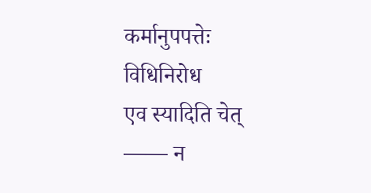कर्मानुपपत्तेः विधिनिरोध
एव स्यादिति चेत् —— न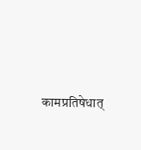कामप्रतिषेधात्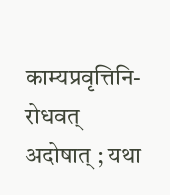काम्यप्रवृत्तिनि-
रोधवत् अदोषात् ; यथा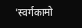'स्वर्गकामो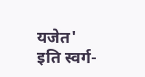यजेत' इति स्वर्ग-